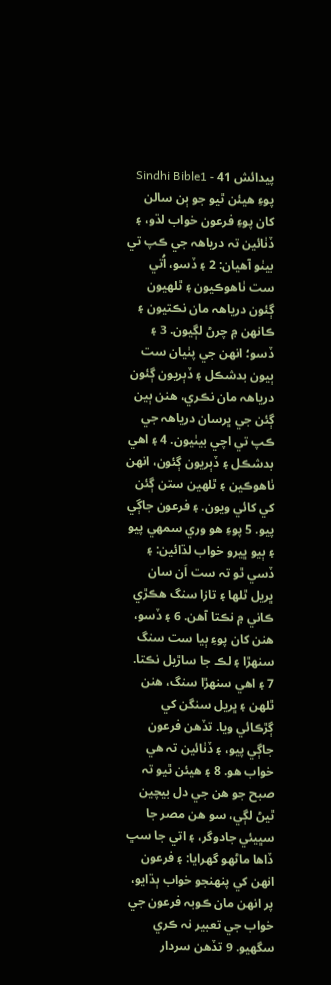پيدائش 41 - Sindhi Bible1 پوءِ هيئن ٿيو جو ٻن سالن کان پوءِ فرعون خواب لڌو، ۽ ڏٺائين تہ درياهہ جي ڪپ تي بيٺو آهيان: 2 ۽ ڏسو، اُتي ست ٺاهوڪيون ۽ ٿلهيون ڳئون درياهہ مان نڪتيون ۽ ڪانهن ۾ چرڻ لڳيون. 3 ۽ ڏسو؛ انهن جي پٺيان ست ٻيون بدشڪل ۽ ڏٻريون ڳئون درياهہ مان نڪري، هنن ٻين ڳئن جي ڀرسان درياهہ جي ڪپ تي اچي بيٺيون. 4 ۽ اهي بدشڪل ۽ ڏٻريون ڳئون، انهن ٺاهوڪين ۽ ٿلهين ستن ڳئن کي کائي ويون. ۽ فرعون جاڳي پيو. 5 پوءِ هو وري سمهي پيو ۽ ٻيو ڀيرو خواب لڌائين: ۽ ڏسي ٿو تہ ست اَن سان ڀريل ٿلها ۽ تازا سنگ هڪڙي ڪاني ۾ نڪتا آهن. 6 ۽ ڏسو، هنن کان پوءِ ٻيا ست سنگ سنهڙا ۽ لڪ جا ساڙيل نڪتا. 7 ۽ اهي سنهڙا سنگ، هنن ٿلهن ۽ ڀريل سنگن کي ڳڙڪائي ويا. تڏهن فرعون جاڳي پيو، ۽ ڏٺائين تہ هي خواب هو. 8 ۽ هيئن ٿيو تہ صبح جو هن جي دل بيچين ٿيڻ لڳي، سو هن مصر جا سڀيئي جادوگر، ۽ اتي جا سڀ ڏاها ماڻهو گهرايا: ۽ فرعون انهن کي پنهنجو خواب ٻڌايو، پر انهن مان ڪوبہ فرعون جي خواب جي تعبير نہ ڪري سگهيو. 9 تڏهن سردار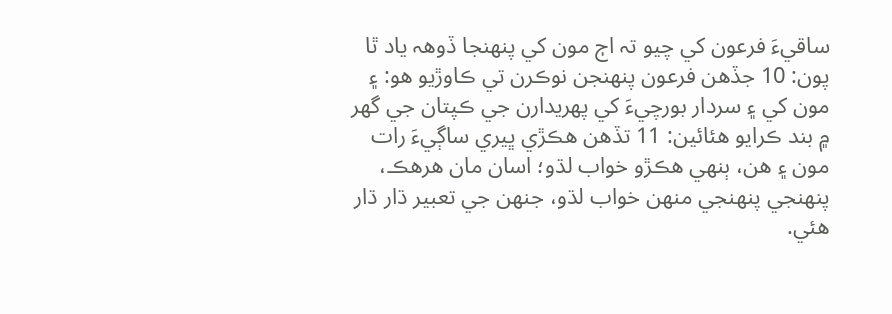ساقيءَ فرعون کي چيو تہ اڄ مون کي پنهنجا ڏوهہ ياد ٿا پون: 10 جڏهن فرعون پنهنجن نوڪرن تي ڪاوڙيو هو: ۽ مون کي ۽ سردار بورچيءَ کي پهريدارن جي ڪپتان جي گهر ۾ بند ڪرايو هئائين: 11 تڏهن هڪڙي ڀيري ساڳيءَ رات مون ۽ هن، ٻنهي هڪڙو خواب لڌو؛ اسان مان هرهڪ، پنهنجي پنهنجي منهن خواب لڌو، جنهن جي تعبير ڌار ڌار هئي.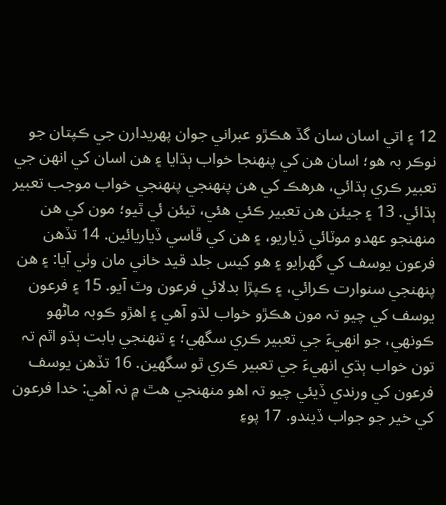12 ۽ اتي اسان سان گڏ هڪڙو عبراني جوان پهريدارن جي ڪپتان جو نوڪر بہ هو؛ اسان هن کي پنهنجا خواب ٻڌايا ۽ هن اسان کي انهن جي تعبير ڪري ٻڌائي، هرهڪ کي هن پنهنجي پنهنجي خواب موجب تعبير ٻڌائي. 13 ۽ جيئن هن تعبير ڪئي هئي، تيئن ئي ٿيو؛ مون کي هن منهنجو عهدو موٽائي ڏياريو، ۽ هن کي ڦاسي ڏياريائين. 14 تڏهن فرعون يوسف کي گهرايو ۽ هو کيس جلد قيد خاني مان وٺي آيا: ۽ هن پنهنجي سنوارت ڪرائي، ۽ ڪپڙا بدلائي فرعون وٽ آيو. 15 ۽ فرعون يوسف کي چيو تہ مون هڪڙو خواب لڌو آهي ۽ اهڙو ڪوبہ ماڻهو ڪونهي، جو انهيءَ جي تعبير ڪري سگهي؛ ۽ تنهنجي بابت ٻڌو اٿم تہ تون خواب ٻڌي انهيءَ جي تعبير ڪري ٿو سگهين. 16 تڏهن يوسف فرعون کي ورندي ڏيئي چيو تہ اهو منهنجي هٿ ۾ نہ آهي: خدا فرعون کي خير جو جواب ڏيندو. 17 پوءِ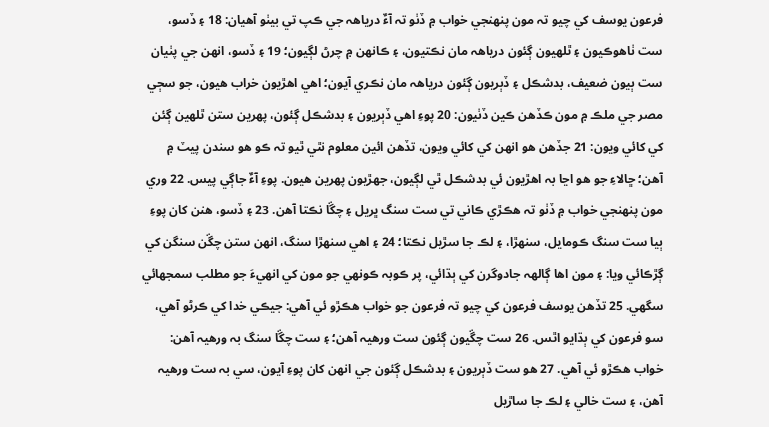فرعون يوسف کي چيو تہ مون پنهنجي خواب ۾ ڏٺو تہ آءٌ درياهہ جي ڪپ تي بيٺو آهيان: 18 ۽ ڏسو، ست ٺاهوڪيون ۽ ٿلهيون ڳئون درياهہ مان نڪتيون، ۽ ڪانهن ۾ چرڻ لڳيون؛ 19 ۽ ڏسو، انهن جي پٺيان ست ٻيون ضعيف، بدشڪل ۽ ڏٻريون ڳئون درياهہ مان نڪري آيون؛ اهي اهڙيون خراب هيون، جو سڄي مصر جي ملڪ ۾ مون ڪڏهن ڪين ڏٺيون: 20 پوءِ اهي ڏٻريون ۽ بدشڪل ڳئون، پهرين ستن ٿلهين ڳئن کي کائي ويون: 21 جڏهن هو انهن کي کائي ويون، تڏهن ائين معلوم نٿي ٿيو تہ ڪو هو سندن پيٽ ۾ آهن؛ ڇالاءِ جو هو اڃا بہ اهڙيون ئي بدشڪل ٿي لڳيون، جهڙيون پهرين هيون. پوءِ آءٌ جاڳي پيس. 22 وري مون پنهنجي خواب ۾ ڏٺو تہ هڪڙي ڪاني تي ست سنگ ڀريل ۽ چڱا نڪتا آهن. 23 ۽ ڏسو، هنن کان پوءِ ٻيا ست سنگ ڪومايل، سنهڙا، ۽ لڪ جا سڙيل نڪتا؛ 24 ۽ اهي سنهڙا سنگ، انهن ستن چڱن سنگن کي ڳڙڪائي ويا: ۽ مون اها ڳالهہ جادوگرن کي ٻڌائي، پر ڪوبہ ڪونهي جو مون کي انهيءَ جو مطلب سمجهائي سگهي. 25 تڏهن يوسف فرعون کي چيو تہ فرعون جو خواب هڪڙو ئي آهي: جيڪي خدا کي ڪرڻو آهي، سو فرعون کي ٻڌايو اٿس. 26 ست چڱيون ڳئون ست ورهيہ آهن؛ ۽ ست چڱا سنگ بہ ورهيہ آهن: خواب هڪڙو ئي آهي. 27 هو ست ڏٻريون ۽ بدشڪل ڳئون جي انهن کان پوءِ آيون، سي بہ ست ورهيہ آهن، ۽ ست خالي ۽ لڪ جا ساڙيل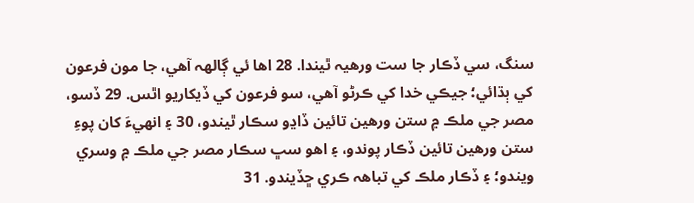سنگ، سي ڏڪار جا ست ورهيہ ٿيندا. 28 اها ئي ڳالهہ آهي، جا مون فرعون کي ٻڌائي؛ جيڪي خدا کي ڪرڻو آهي، سو فرعون کي ڏيکاريو اٿس. 29 ڏسو، مصر جي ملڪ ۾ ستن ورهين تائين ڏاڍو سڪار ٿيندو، 30 ۽ انهيءَ کان پوءِ ستن ورهين تائين ڏڪار پوندو، ۽ اهو سڀ سڪار مصر جي ملڪ ۾ وسري ويندو؛ ۽ ڏڪار ملڪ کي تباهہ ڪري ڇڏيندو. 31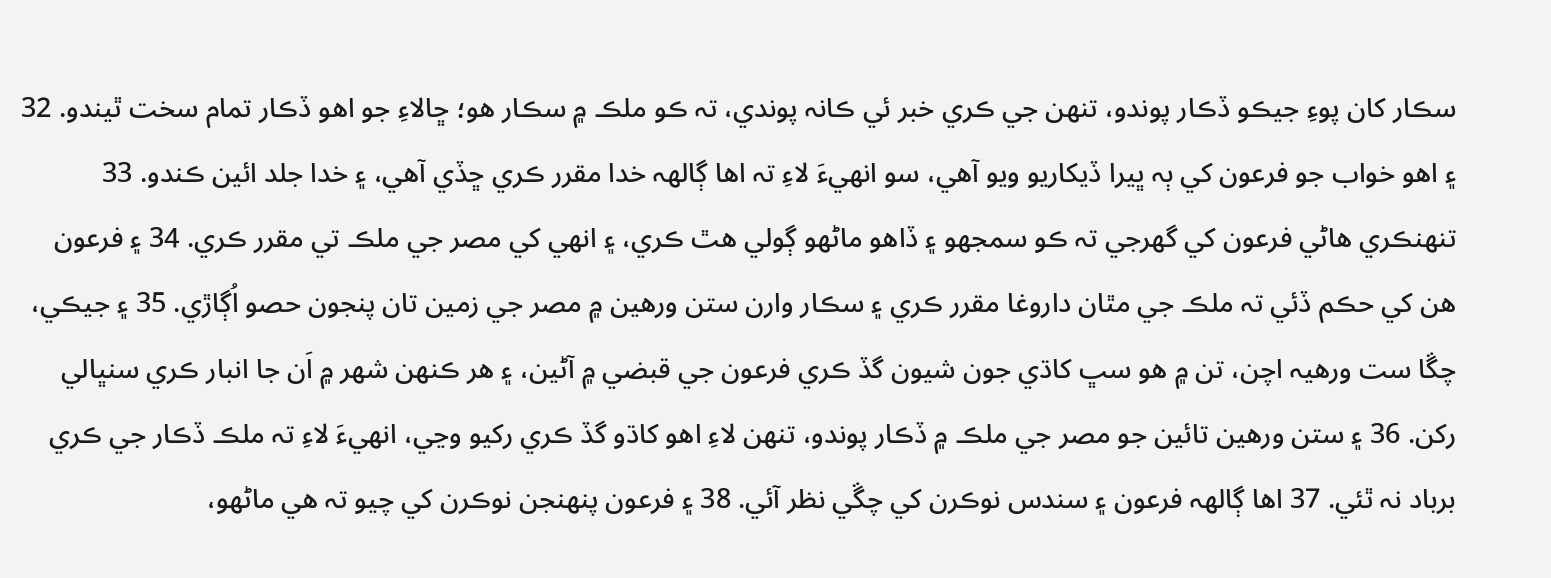سڪار کان پوءِ جيڪو ڏڪار پوندو، تنهن جي ڪري خبر ئي ڪانہ پوندي، تہ ڪو ملڪ ۾ سڪار هو؛ ڇالاءِ جو اهو ڏڪار تمام سخت ٿيندو. 32 ۽ اهو خواب جو فرعون کي ٻہ ڀيرا ڏيکاريو ويو آهي، سو انهيءَ لاءِ تہ اها ڳالهہ خدا مقرر ڪري ڇڏي آهي، ۽ خدا جلد ائين ڪندو. 33 تنهنڪري هاڻي فرعون کي گهرجي تہ ڪو سمجهو ۽ ڏاهو ماڻهو ڳولي هٿ ڪري، ۽ انهي کي مصر جي ملڪ تي مقرر ڪري. 34 ۽ فرعون هن کي حڪم ڏئي تہ ملڪ جي مٿان داروغا مقرر ڪري ۽ سڪار وارن ستن ورهين ۾ مصر جي زمين تان پنجون حصو اُڳاڙي. 35 ۽ جيڪي، چڱا ست ورهيہ اچن، تن ۾ هو سڀ کاڌي جون شيون گڏ ڪري فرعون جي قبضي ۾ آڻين، ۽ هر ڪنهن شهر ۾ اَن جا انبار ڪري سنڀالي رکن. 36 ۽ ستن ورهين تائين جو مصر جي ملڪ ۾ ڏڪار پوندو، تنهن لاءِ اهو کاڌو گڏ ڪري رکيو وڃي، انهيءَ لاءِ تہ ملڪ ڏڪار جي ڪري برباد نہ ٿئي. 37 اها ڳالهہ فرعون ۽ سندس نوڪرن کي چڱي نظر آئي. 38 ۽ فرعون پنهنجن نوڪرن کي چيو تہ هي ماڻهو،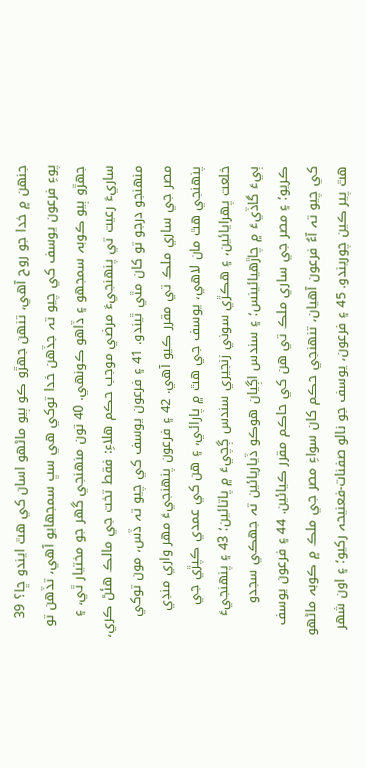جنهن ۾ خدا جو روح آهي، تنهن جهڙو ڪو ٻيو ماڻهو اسان کي هٿ ايندو ڇا؟ 39 پوءِ فرعون يوسف کي چيو تہ جڏهن خدا توکي هي سڀ سمجهايو آهي، تڏهن تو جهڙو ٻيو ڪوبہ سمجهو ۽ ڏاهو ڪونهي. 40 تون منهنجي گهر جو مختيار ٿي، ۽ ساريءَ رعيت تي پنهنجيءَ مرضي موجب حڪم هلاءِ: فقط تخت جي مالڪ هئڻ ڪري، منهنجو درجو تو کان مٿي ٿيندو. 41 ۽ فرعون يوسف کي چيو تہ ڏس، مون توکي مصر جي ساري ملڪ تي مقرر ڪيو آهي. 42 ۽ فرعون پنهنجيءَ مهر واري منڊي پنهنجي هٿ مان لاهي، يوسف جي هٿ ۾ پارائي، ۽ هن کي عمدي ڪپڙي جي خلعت پهرايائين، ۽ هڪڙي سوني زنجيري سندس ڳچيءَ ۾ پاتائين؛ 43 ۽ پنهنجيءَ ٻيءَ گاڏيءَ ۾ چاڙهيائينس؛ ۽ سندس اڳيان هوڪو ڏياريائين تہ جهڪي سجدو ڪريو؛ ۽ مصر جي ساري ملڪ تي هن کي حاڪم مقرر ڪيائين. 44 ۽ فرعون يوسف کي چيو تہ آءٌ فرعون آهيان، تنهنجي حڪم کان سواءِ مصر جي ملڪ ۾ ڪوبہ ماڻهو هٿ پير ڪين چوريندو. 45 ۽ فرعون، يوسف جو نالو صفنات‑فعنيحہ رکيو؛ ۽ اون شهر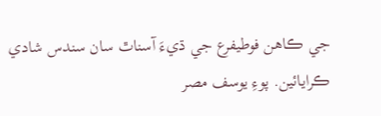جي ڪاهن فوطيفرع جي ڌيءَ آسناٿ سان سندس شادي ڪرايائين. پوءِ يوسف مصر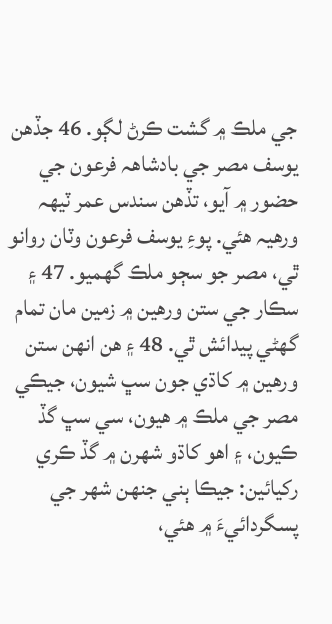جي ملڪ ۾ گشت ڪرڻ لڳو. 46 جڏهن يوسف مصر جي بادشاهہ فرعون جي حضور ۾ آيو، تڏهن سندس عمر ٽيهہ ورهيہ هئي. پوءِ يوسف فرعون وٽان روانو ٿي، مصر جو سڄو ملڪ گهميو. 47 ۽ سڪار جي ستن ورهين ۾ زمين مان تمام گهڻي پيدائش ٿي. 48 ۽ هن انهن ستن ورهين ۾ کاڌي جون سڀ شيون، جيڪي مصر جي ملڪ ۾ هيون، سي سڀ گڏ ڪيون، ۽ اهو کاڌو شهرن ۾ گڏ ڪري رکيائين: جيڪا ٻني جنهن شهر جي پسگردائيءَ ۾ هئي،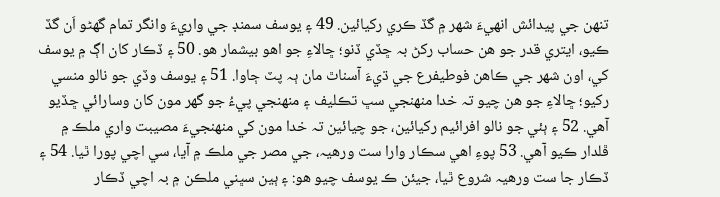تنهن جي پيدائش انهيءَ شهر ۾ گڏ ڪري رکيائين. 49 ۽ يوسف سمنڊ جي واريءَ وانگر تمام گهڻو اَن گڏ ڪيو، ايتري قدر جو هن حساب رکڻ بہ ڇڏي ڏنو؛ ڇالاءِ جو اهو بيشمار هو. 50 ۽ ڏڪار کان اڳ ۾ يوسف کي، اون شهر جي ڪاهن فوطيفرع جي ڌيءَ آسناٿ مان ٻہ پٽ ڄاوا. 51 ۽ يوسف وڏي جو نالو منسي رکيو؛ ڇالاءِ جو هن چيو تہ خدا منهنجي سڀ تڪليف ۽ منهنجي پيءُ جو گهر مون کان وسارائي ڇڏيو آهي. 52 ۽ ٻئي جو نالو افرائيم رکيائين، جو چيائين تہ خدا مون کي منهنجيءَ مصيبت واري ملڪ ۾ ڦلدار ڪيو آهي. 53 پوءِ اهي سڪار وارا ست ورهيہ، جي مصر جي ملڪ ۾ آيا، سي اچي پورا ٿيا. 54 ۽ ڏڪار جا ست ورهيہ شروع ٿيا، جيئن ڪ يوسف چيو هو: ۽ ٻين سڀني ملڪن ۾ بہ اچي ڏڪار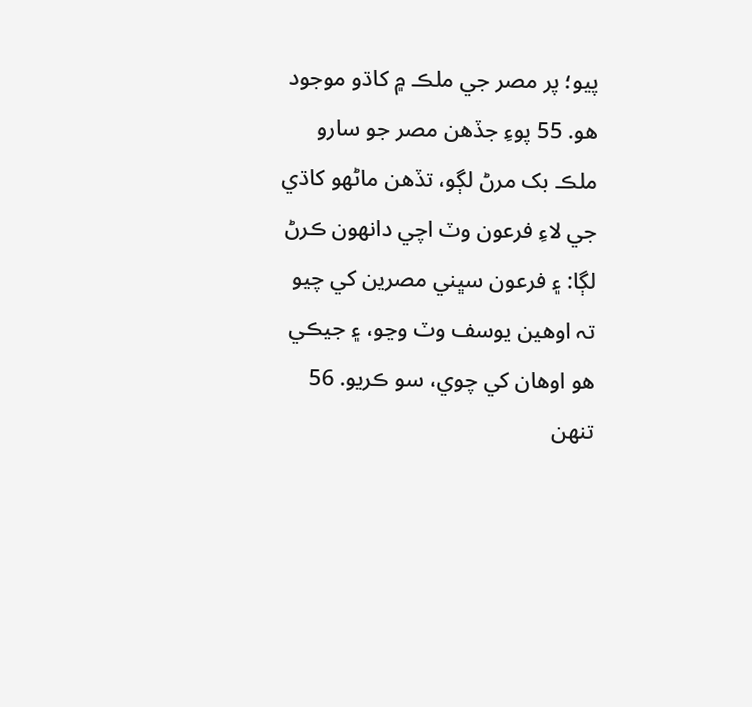پيو؛ پر مصر جي ملڪ ۾ کاڌو موجود هو. 55 پوءِ جڏهن مصر جو سارو ملڪ بک مرڻ لڳو، تڏهن ماڻهو کاڌي جي لاءِ فرعون وٽ اچي دانهون ڪرڻ لڳا: ۽ فرعون سڀني مصرين کي چيو تہ اوهين يوسف وٽ وڃو، ۽ جيڪي هو اوهان کي چوي، سو ڪريو. 56 تنهن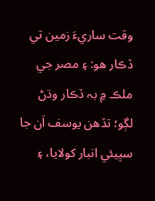وقت ساريءَ زمين تي ڏڪار هو: ۽ مصر جي ملڪ ۾ بہ ڏڪار وڌڻ لڳو؛ تڏهن يوسف اَن جا سڀيئي انبار کولايا، ۽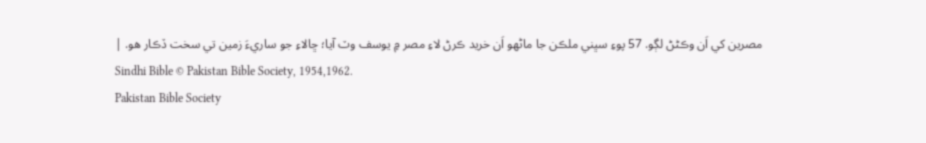مصرين کي اَن وڪڻڻ لڳو. 57 پوءِ سڀني ملڪن جا ماڻهو اَن خريد ڪرڻ لاءِ مصر ۾ يوسف وٽ آيا؛ ڇالاءِ جو ساريءَ زمين تي سخت ڏڪار هو. |
Sindhi Bible © Pakistan Bible Society, 1954,1962.
Pakistan Bible Society